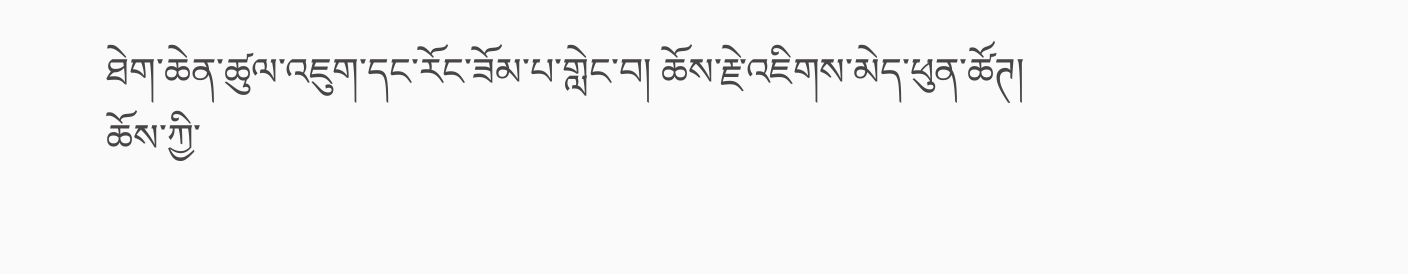ཐེག་ཆེན་ཚུལ་འཇུག་དང་རོང་ཟོམ་པ་གླེང་བ། ཆོས་རྗེ་འཇིགས་མེད་ཕུན་ཚོཊ།
ཆོས་ཀྱི་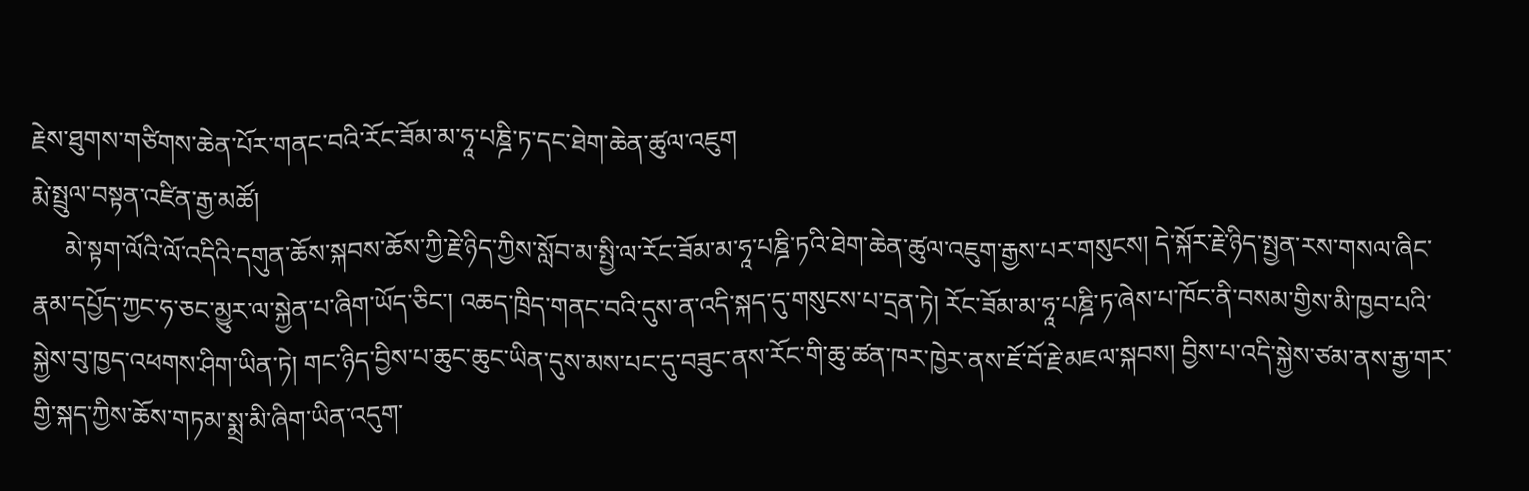རྗེས་ཐུགས་གཙིགས་ཆེན་པོར་གནང་བའི་རོང་ཟོམ་མ་ཧཱ་པཎྜི་ཏ་དང་ཐེག་ཆེན་ཚུལ་འཇུག
རྨེ་སྤྲུལ་བསྟན་འཛིན་རྒྱ་མཚོ།
     མེ་སྟག་ལོའི་ལོ་འདིའི་དགུན་ཆོས་སྐབས་ཆོས་ཀྱི་རྗེ་ཉིད་ཀྱིས་སློབ་མ་སྤྱི་ལ་རོང་ཟོམ་མ་ཧཱ་པཎྜི་ཏའི་ཐེག་ཆེན་ཚུལ་འཇུག་རྒྱས་པར་གསུངས། དེ་སྐོར་རྗེ་ཉིད་སྤྱན་རས་གསལ་ཞིང་རྣམ་དཔྱོད་ཀྱང་ཧ་ཅང་མྱུར་ལ་སྐྱེན་པ་ཞིག་ཡོད་ཅིང་། འཆད་ཁྲིད་གནང་བའི་དུས་ན་འདི་སྐད་དུ་གསུངས་པ་དྲན་ཏེ། རོང་ཟོམ་མ་ཧཱ་པཎྜི་ཏ་ཞེས་པ་ཁོང་ནི་བསམ་གྱིས་མི་ཁྱབ་པའི་སྐྱེས་བུ་ཁྱད་འཕགས་ཤིག་ཡིན་ཏེ། གང་ཉིད་བྱིས་པ་ཆུང་ཆུང་ཡིན་དུས་མས་པང་དུ་བཟུང་ནས་རོང་གི་ཆུ་ཚན་ཁར་ཁྱེར་ནས་ཇོ་བོ་རྗེ་མཇལ་སྐབས། བྱིས་པ་འདི་སྐྱེས་ཙམ་ནས་རྒྱ་གར་གྱི་སྐད་ཀྱིས་ཆོས་གཏམ་སྨྲ་མི་ཞིག་ཡིན་འདུག་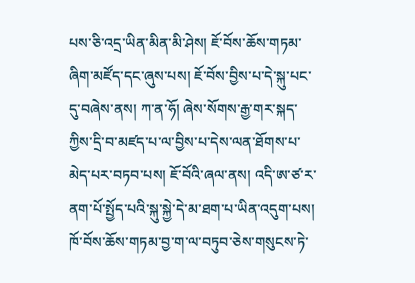པས་ཅི་འདྲ་ཡིན་མིན་མི་ཤེས། ཇོ་བོས་ཆོས་གཏམ་ཞིག་མཛོད་དང་ཞུས་པས། ཇོ་བོས་བྱིས་པ་དེ་སྐུ་པང་དུ་བཞེས་ནས། ཀ་ན་ཧོ། ཞེས་སོགས་རྒྱ་གར་སྐད་ཀྱིས་དྲི་བ་མཛད་པ་ལ་བྱིས་པ་དེས་ལན་ཐོགས་པ་མེད་པར་བཏབ་པས། ཇོ་བོའི་ཞལ་ནས། འདི་ཨ་ཙ་ར་ནག་པོ་སྤྱོད་པའི་སྐུ་སྐྱེ་དེ་མ་ཐག་པ་ཡིན་འདུག་པས། ཁོ་བོས་ཆོས་གཏམ་བྱ་ག་ལ་བཏུབ་ཅེས་གསུངས་ཏེ་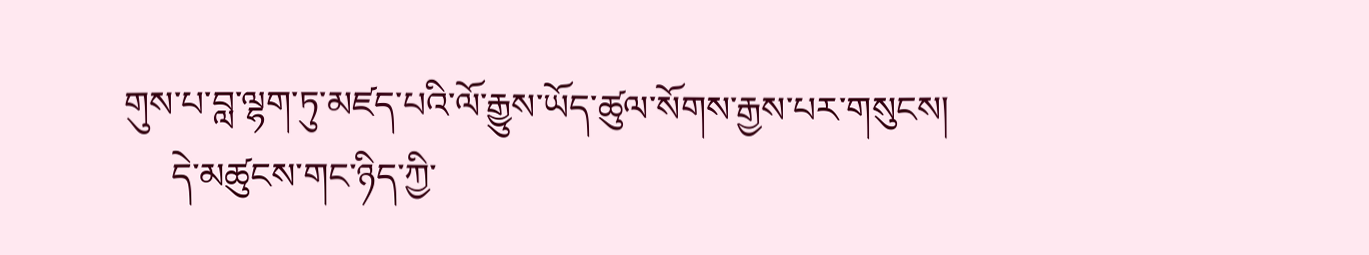གུས་པ་བླ་ལྷག་ཏུ་མཛད་པའི་ལོ་རྒྱུས་ཡོད་ཚུལ་སོགས་རྒྱས་པར་གསུངས།
     དེ་མཚུངས་གང་ཉིད་ཀྱི་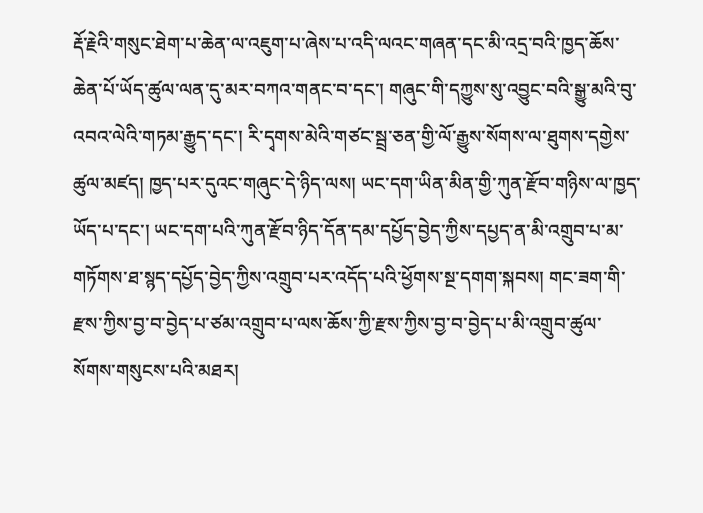རྡོ་རྗེའི་གསུང་ཐེག་པ་ཆེན་ལ་འཇུག་པ་ཞེས་པ་འདི་ལའང་གཞན་དང་མི་འདྲ་བའི་ཁྱད་ཆོས་ཆེན་པོ་ཡོད་ཚུལ་ལན་དུ་མར་བཀའ་གནང་བ་དང་། གཞུང་གི་དཀྱུས་སུ་འབྱུང་བའི་སྒྱུ་མའི་བུ་འབའ་ལེའི་གཏམ་རྒྱུད་དང་། རི་དྭགས་མེའི་གཙང་སྦྲ་ཅན་གྱི་ལོ་རྒྱུས་སོགས་ལ་ཐུགས་དགྱེས་ཚུལ་མཛད། ཁྱད་པར་དུའང་གཞུང་དེ་ཉིད་ལས། ཡང་དག་ཡིན་མིན་གྱི་ཀུན་རྫོབ་གཉིས་ལ་ཁྱད་ཡོད་པ་དང་། ཡང་དག་པའི་ཀུན་རྫོབ་ཉིད་དོན་དམ་དཔྱོད་བྱེད་ཀྱིས་དཔྱད་ན་མི་འགྲུབ་པ་མ་གཏོགས་ཐ་སྙད་དཔྱོད་བྱེད་ཀྱིས་འགྲུབ་པར་འདོད་པའི་ཕྱོགས་སྔ་དགག་སྐབས། གང་ཟག་གི་རྫས་ཀྱིས་བྱ་བ་བྱེད་པ་ཙམ་འགྲུབ་པ་ལས་ཆོས་ཀྱི་རྫས་ཀྱིས་བྱ་བ་བྱེད་པ་མི་འགྲུབ་ཚུལ་སོགས་གསུངས་པའི་མཐར།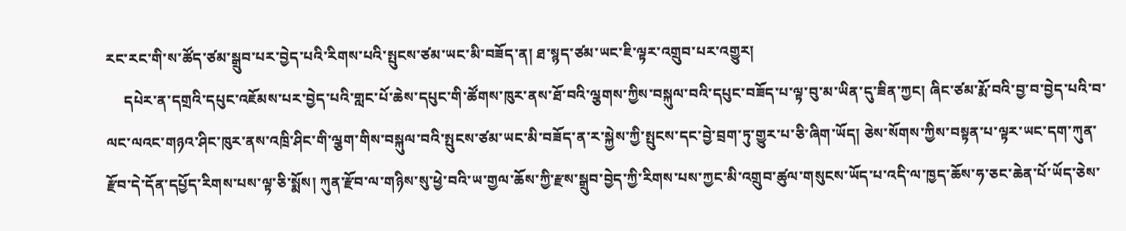རང་རང་གི་ས་ཚོད་ཙམ་སྒྲུབ་པར་བྱེད་པའི་རིགས་པའི་སྤུངས་ཙམ་ཡང་མི་བཟོད་ན། ཐ་སྙད་ཙམ་ཡང་ཇི་ལྟར་འགྲུབ་པར་འགྱུར།
     དཔེར་ན་དགྲའི་དཔུང་འཇོམས་པར་བྱེད་པའི་གླང་པོ་ཆེས་དཔུང་གི་ཚོགས་ཁུར་ནས་ཐོ་བའི་ལྕགས་ཀྱིས་བསྐུལ་བའི་དཔུང་བཟོད་པ་ལྟ་བུ་མ་ཡིན་དུ་ཟིན་ཀྱང། ཞིང་ཙམ་རྨོ་བའི་བྱ་བ་བྱེད་པའི་བ་ལང་ལའང་གཉའ་ཤིང་ཁུར་ནས་འཁྲི་ཤིང་གི་ལྕག་གིས་བསྐུལ་བའི་སྤུངས་ཙམ་ཡང་མི་བཟོད་ན་ར་སྐྱེས་ཀྱི་སྤུངས་དང་བྱེ་བྲག་ཏུ་གྱུར་པ་ཅི་ཞིག་ཡོད། ཅེས་སོགས་ཀྱིས་བསྟན་པ་ལྟར་ཡང་དག་ཀུན་རྫོབ་དེ་དོན་དཔྱོད་རིགས་པས་ལྟ་ཅི་སྨོས། ཀུན་རྫོབ་ལ་གཉིས་སུ་ཕྱེ་བའི་ཡ་གྱལ་ཆོས་ཀྱི་རྫས་སྒྲུབ་བྱེད་ཀྱི་རིགས་པས་ཀྱང་མི་འགྲུབ་ཚུལ་གསུངས་ཡོད་པ་འདི་ལ་ཁྱད་ཆོས་ཧ་ཅང་ཆེན་པོ་ཡོད་ཅེས་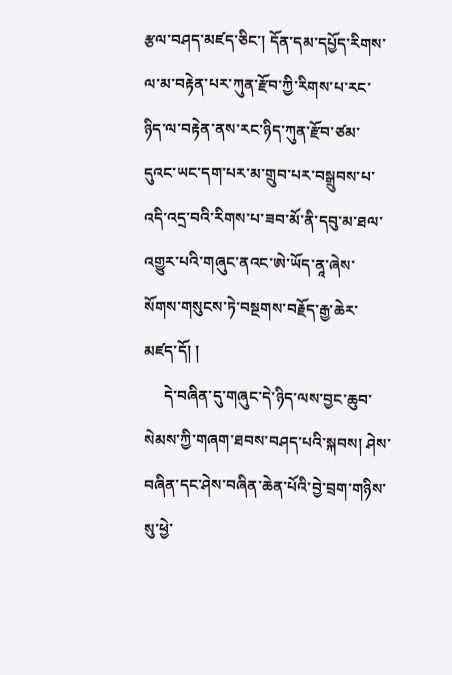རྩལ་བཤད་མཛད་ཅིང་། དོན་དམ་དཔྱོད་རིགས་ལ་མ་བརྟེན་པར་ཀུན་རྫོབ་ཀྱི་རིགས་པ་རང་ཉིད་ལ་བརྟེན་ནས་རང་ཉིད་ཀུན་རྫོབ་ཙམ་དུའང་ཡང་དག་པར་མ་གྲུབ་པར་བསྒྲུབས་པ་འདི་འདྲ་བའི་རིགས་པ་ཟབ་མོ་ནི་དབུ་མ་ཐལ་འགྱུར་པའི་གཞུང་ནའང་ཨེ་ཡོད་ནཱ་ཞེས་སོགས་གསུངས་ཏེ་བསྔགས་བརྗོད་རྒྱ་ཆེར་མཛད་དོ། །
     དེ་བཞིན་དུ་གཞུང་དེ་ཉིད་ལས་བྱང་ཆུབ་སེམས་ཀྱི་གཞག་ཐབས་བཤད་པའི་སྐབས། ཤེས་བཞིན་དང་ཤེས་བཞིན་ཆེན་པོའི་བྱེ་བྲག་གཉིས་སུ་ཕྱེ་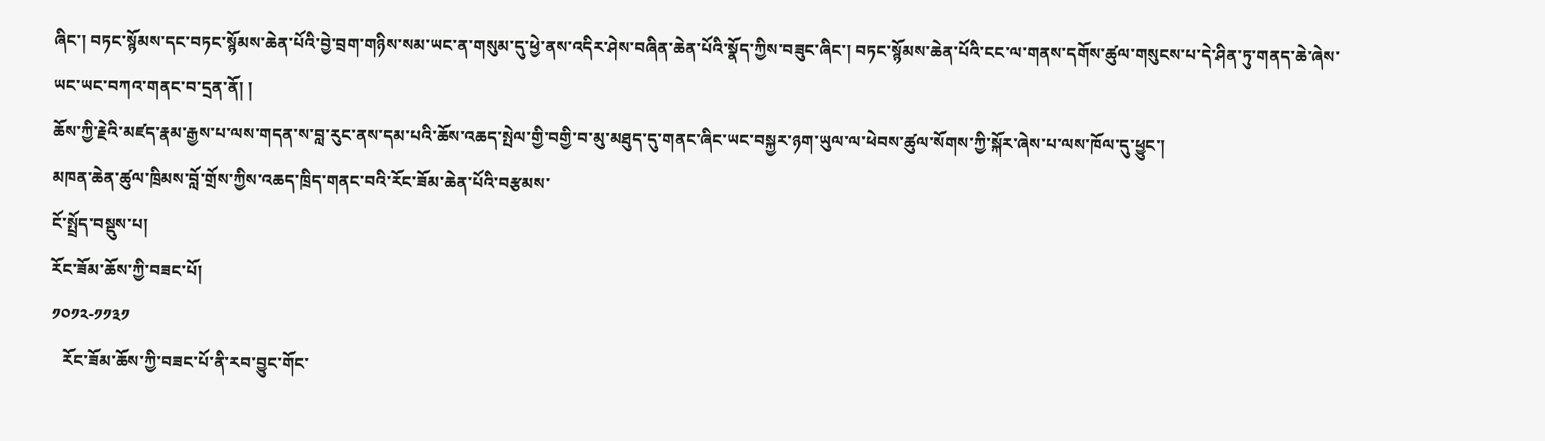ཞིང་། བཏང་སྙོམས་དང་བཏང་སྙོམས་ཆེན་པོའི་བྱེ་བྲག་གཉིས་སམ་ཡང་ན་གསུམ་དུ་ཕྱེ་ནས་འདིར་ཤེས་བཞིན་ཆེན་པོའི་སྣོད་ཀྱིས་བཟུང་ཞིང་། བཏང་སྙོམས་ཆེན་པོའི་ངང་ལ་གནས་དགོས་ཚུལ་གསུངས་པ་དེ་ཤིན་ཏུ་གནད་ཆེ་ཞེས་ཡང་ཡང་བཀའ་གནང་བ་དྲན་ནོ། །
ཆོས་ཀྱི་རྗེའི་མཛད་རྣམ་རྒྱས་པ་ལས་གདན་ས་བླ་རུང་ནས་དམ་པའི་ཆོས་འཆད་སྤེལ་གྱི་བགྱི་བ་མུ་མཐུད་དུ་གནང་ཞིང་ཡང་བསྐྱར་ཉག་ཡུལ་ལ་ཕེབས་ཚུལ་སོགས་ཀྱི་སྐོར་ཞེས་པ་ལས་ཁོལ་དུ་ཕྱུང་།
མཁན་ཆེན་ཚུལ་ཁྲིམས་བློ་གྲོས་ཀྱིས་འཆད་ཁྲིད་གནང་བའི་རོང་ཟོམ་ཆེན་པོའི་བརྩམས་
ངོ་སྤྲོད་བསྡུས་པ།
རོང་ཟོམ་ཆོས་ཀྱི་བཟང་པོ།
༡༠༡༢-༡༡༣༡
   རོང་ཟོམ་ཆོས་ཀྱི་བཟང་པོ་ནི་རབ་བྱུང་གོང་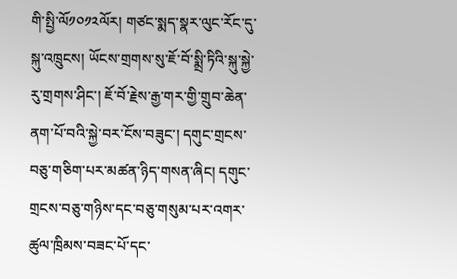གི་སྤྱི་ལོ༡༠༡༢ལོར། གཙང་སྨད་སྣར་ལུང་རོང་དུ་སྐུ་འཁྲུངས། ཡོངས་གྲགས་སུ་ཇོ་བོ་སྨྲི་ཏིའི་སྐུ་སྐྱེ་རུ་གྲགས་ཤིང་། ཇོ་བོ་རྗེས་རྒྱ་གར་གྱི་གྲུབ་ཆེན་ནག་པོ་བའི་སྐྱེ་བར་ངོས་བཟུང་། དགུང་གྲངས་བཅུ་གཅིག་པར་མཚན་ཉིད་གསན་ཞིང། དགུང་གྲངས་བཅུ་གཉིས་དང་བཅུ་གསུམ་པར་འགར་ཚུལ་ཁྲིམས་བཟང་པོ་དང་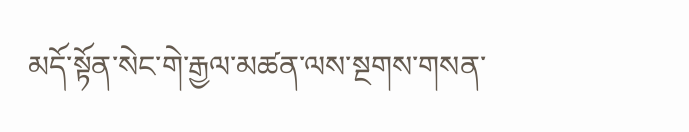མདོ་སྟོན་སེང་གེ་རྒྱལ་མཚན་ལས་སྔགས་གསན་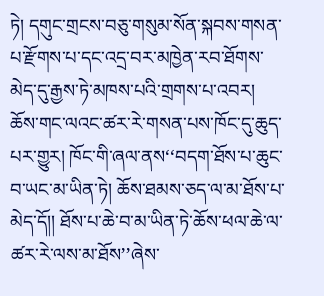ཏེ། དགུང་གྲངས་བཅུ་གསུམ་སོན་སྐབས་གསན་པ་རྫོགས་པ་དང་འདྲ་བར་མཁྱེན་རབ་ཐོགས་མེད་དུ་རྒྱས་ཏེ་མཁས་པའི་གྲགས་པ་འབར། ཆོས་གང་ལའང་ཚར་རེ་གསན་པས་ཁོང་དུ་ཆུད་པར་གྱུར། ཁོང་གི་ཞལ་ནས‘‘བདག་ཐོས་པ་ཆུང་བ་ཡང་མ་ཡིན་ཏེ། ཆོས་ཐམས་ཅད་ལ་མ་ཐོས་པ་མེད་དོ།། ཐོས་པ་ཆེ་བ་མ་ཡིན་ཏེ་ཆོས་ཕལ་ཆེ་ལ་ཚར་རེ་ལས་མ་ཐོས’’ཞེས་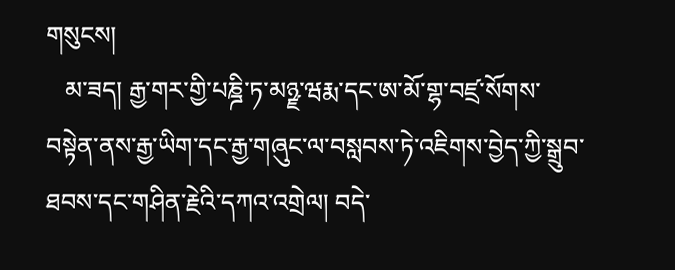གསུངས།
   མ་ཟད། རྒྱ་གར་གྱི་པཎྜི་ཏ་མཉྫ་ཝརྨ་དང་ཨ་མོ་གྷ་བཛྲ་སོགས་བསྟེན་ནས་རྒྱ་ཡིག་དང་རྒྱ་གཞུང་ལ་བསླབས་ཏེ་འཇིགས་བྱེད་ཀྱི་སྒྲུབ་ཐབས་དང་གཤིན་རྗེའི་དཀའ་འགྲེལ། བདེ་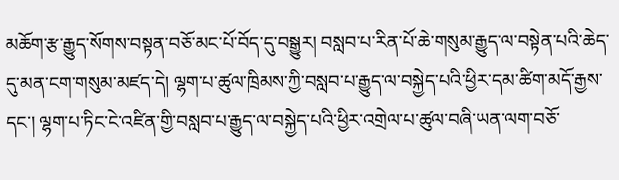མཆོག་རྩ་རྒྱུད་སོགས་བསྟན་བཅོ་མང་པོ་བོད་དུ་བསྒྱུར། བསླབ་པ་རིན་པོ་ཆེ་གསུམ་རྒྱུད་ལ་བསྟེན་པའི་ཆེད་དུ་མན་ངག་གསུམ་མཛད་དེ། ལྷག་པ་ཚུལ་ཁྲིམས་ཀྱི་བསླབ་པ་རྒྱུད་ལ་བསྐྱེད་པའི་ཕྱིར་དམ་ཚིག་མདོ་རྒྱས་དང་། ལྷག་པ་ཏིང་ངེ་འཛིན་གྱི་བསླབ་པ་རྒྱུད་ལ་བསྐྱེད་པའི་ཕྱིར་འགྲེལ་པ་ཚུལ་བཞི་ཡན་ལག་བཅོ་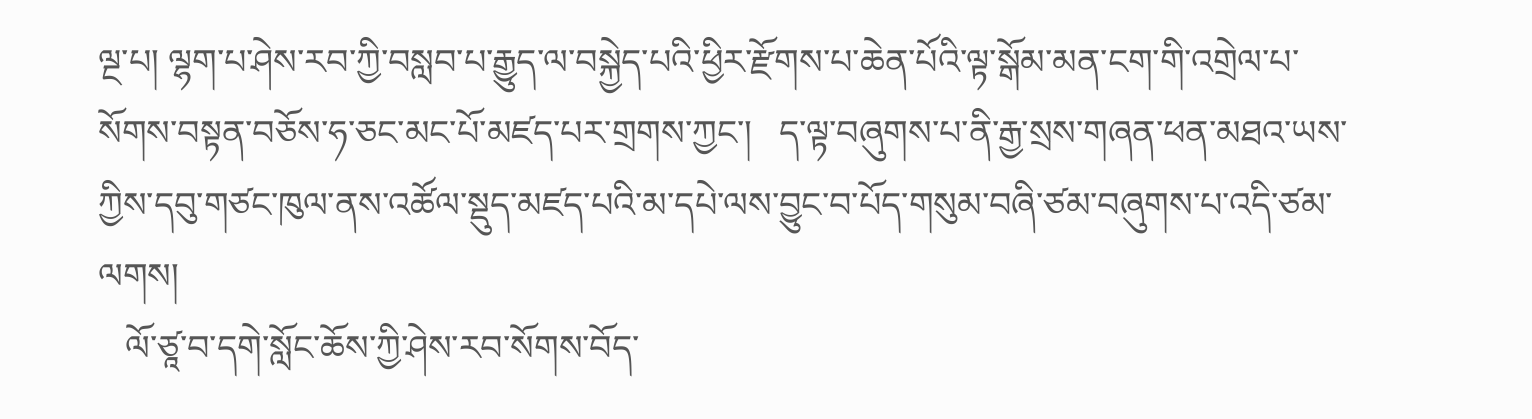ལྔ་པ། ལྷག་པ་ཤེས་རབ་ཀྱི་བསླབ་པ་རྒྱུད་ལ་བསྐྱེད་པའི་ཕྱིར་རྫོགས་པ་ཆེན་པོའི་ལྟ་སྒོམ་མན་ངག་གི་འགྲེལ་པ་སོགས་བསྟན་བཅོས་ཧ་ཅང་མང་པོ་མཛད་པར་གྲགས་ཀྱང་།   ད་ལྟ་བཞུགས་པ་ནི་རྒྱ་སྲས་གཞན་ཕན་མཐའ་ཡས་ཀྱིས་དབུ་གཙང་ཁུལ་ནས་འཚོལ་སྡུད་མཛད་པའི་མ་དཔེ་ལས་བྱུང་བ་པོད་གསུམ་བཞི་ཙམ་བཞུགས་པ་འདི་ཙམ་ལགས།
   ལོ་ཙཱ་བ་དགེ་སློང་ཆོས་ཀྱི་ཤེས་རབ་སོགས་བོད་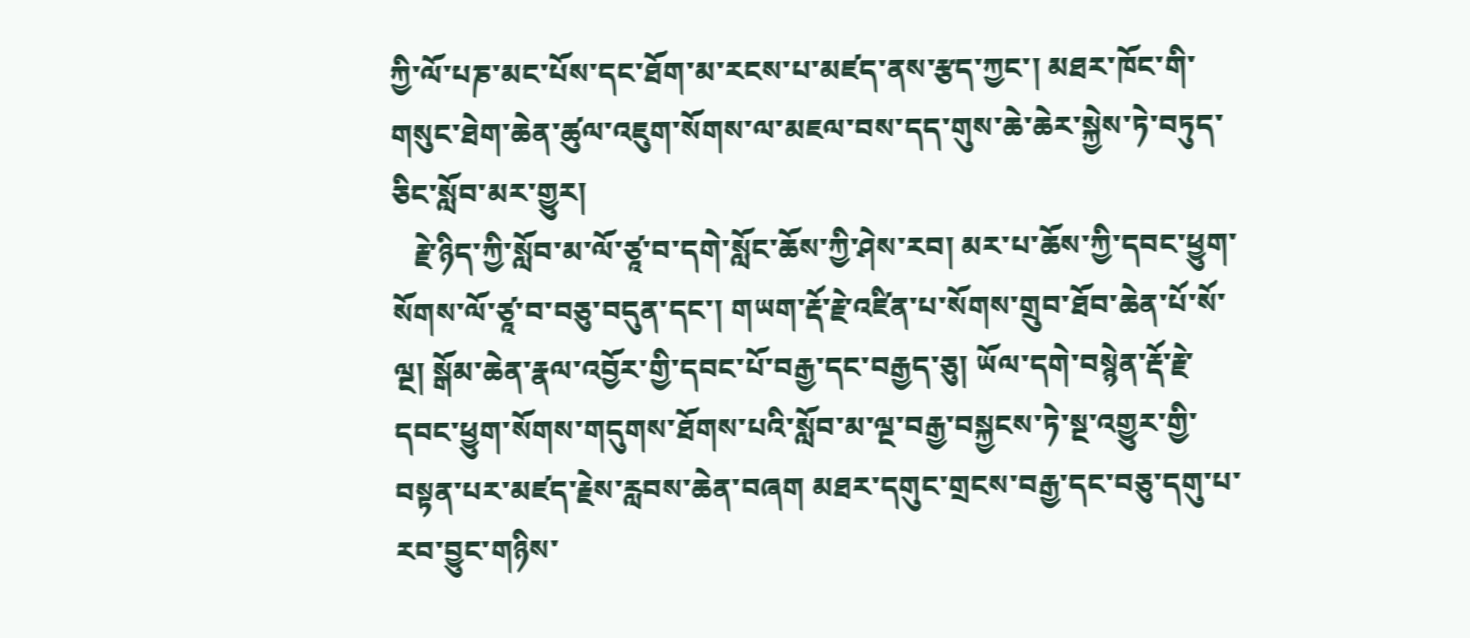ཀྱི་ལོ་པཎ་མང་པོས་དང་ཐོག་མ་རངས་པ་མཛད་ནས་རྩད་ཀྱང་། མཐཪ་ཁོང་གི་གསུང་ཐེག་ཆེན་ཚུལ་འཇུག་སོགས་ལ་མཇལ་བས་དད་གུས་ཆེ་ཆེར་སྐྱེས་ཏེ་བཏུད་ཅིང་སློབ་མར་གྱུར།
   རྗེ་ཉིད་ཀྱི་སློབ་མ་ལོ་ཙཱ་བ་དགེ་སློང་ཆོས་ཀྱི་ཤེས་རབ། མར་པ་ཆོས་ཀྱི་དབང་ཕྱུག་སོགས་ལོ་ཙཱ་བ་བཅུ་བདུན་དང་། གཡག་རྡོ་རྗེ་འཛིན་པ་སོགས་གྲུབ་ཐོབ་ཆེན་པོ་སོ་ལྔ། སྒོམ་ཆེན་རྣལ་འབྱོར་གྱི་དབང་པོ་བརྒྱ་དང་བརྒྱད་ཅུ། ཡོལ་དགེ་བསྙེན་རྡོ་རྗེ་དབང་ཕྱུག་སོགས་གདུགས་ཐོགས་པའི་སློབ་མ་ལྔ་བརྒྱ་བསྐྱངས་ཏེ་སྔ་འགྱུར་གྱི་བསྟན་པར་མཛད་རྗེས་རླབས་ཆེན་བཞག མཐར་དགུང་གྲངས་བརྒྱ་དང་བཅུ་དགུ་པ་རབ་བྱུང་གཉིས་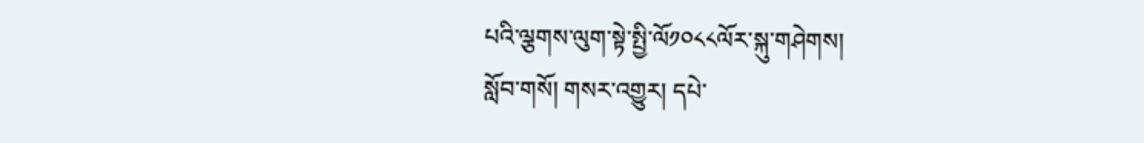པའི་ལྕགས་ལུག་སྟེ་སྤྱི་ལོ༡༠༨༨ལོར་སྐུ་གཤེགས།
སློབ་གསོ། གསར་འགྱུར། དཔེ་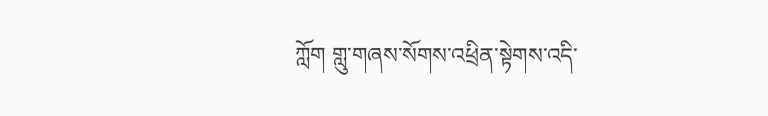ཀློག གླུ་གཞས་སོགས་འཕྲིན་སྟེགས་འདི་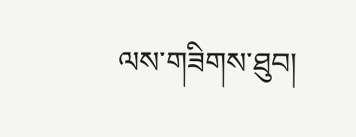ལས་གཟིགས་ཐུབ།